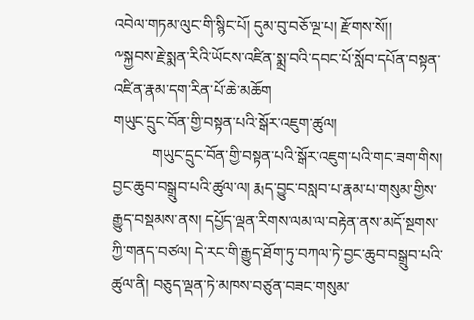འབེལ་གཏམ་ལུང་གི་སྙིང་པོ། དུམ་བུ་བཅོ་ལྔ་པ། རྫོགས་སོ།།
༸སྐྱབས་རྗེ་སྨན་རིའི་ཡོངས་འཛིན་སྨྲ་བའི་དབང་པོ་སློབ་དཔོན་བསྟན་འཛིན་རྣམ་དག་རིན་པོ་ཆེ་མཆོག
གཡུང་དྲུང་བོན་གྱི་བསྟན་པའི་སྒོར་འཇུག་ཚུལ།
          གཡུང་དྲུང་བོན་གྱི་བསྟན་པའི་སྒོར་འཇུག་པའི་གང་ཟག་གིས། བྱང་ཆུབ་བསྒྲུབ་པའི་ཚུལ་ལ། རྨད་བྱུང་བསླབ་པ་རྣམ་པ་གསུམ་གྱིས་རྒྱུད་བསྡམས་ནས། དཔྱོད་ལྡན་རིགས་ལམ་ལ་བརྟེན་ནས་མདོ་སྔགས་ཀྱི་གནད་བཙལ། དེ་རང་གི་རྒྱུད་ཐོག་ཏུ་བཀལ་ཏེ་བྱང་ཆུབ་བསྒྲུབ་པའི་ཚུལ་ནི། བཅུད་ལྡན་ཏེ་མཁས་བཙུན་བཟང་གསུམ་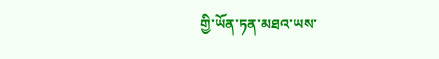གྱི་ཡོན་ཏན་མཐའ་ཡས་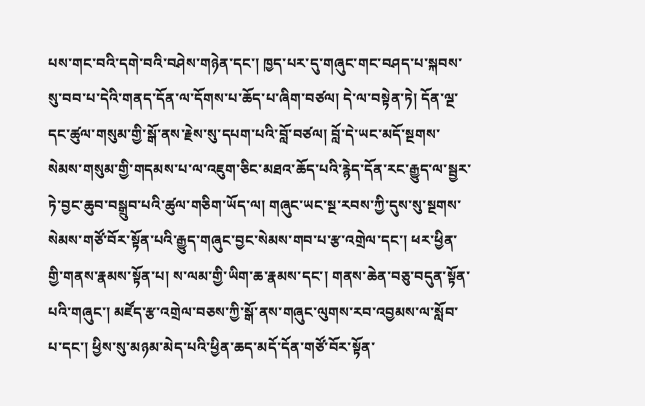པས་གང་བའི་དགེ་བའི་བཤེས་གཉེན་དང་། ཁྱད་པར་དུ་གཞུང་གང་བཤད་པ་སྐབས་སུ་བབ་པ་དེའི་གནད་དོན་ལ་དོགས་པ་ཆོད་པ་ཞིག་བཙལ། དེ་ལ་བསྟེན་ཏེ། དོན་ལྔ་དང་ཚུལ་གསུམ་གྱི་སྒོ་ནས་རྗེས་སུ་དཔག་པའི་བློ་བཙལ། བློ་དེ་ཡང་མདོ་སྔགས་སེམས་གསུམ་གྱི་གདམས་པ་ལ་འཇུག་ཅིང་མཐའ་ཆོད་པའི་རྙེད་དོན་རང་རྒྱུད་ལ་སྦྱར་ཏེ་བྱང་ཆུབ་བསྒྲུབ་པའི་ཚུལ་གཅིག་ཡོད་ལ། གཞུང་ཡང་སྔ་རབས་ཀྱི་དུས་སུ་སྔགས་སེམས་གཙོ་བོར་སྟོན་པའི་རྒྱུད་གཞུང་བྱང་སེམས་གབ་པ་རྩ་འགྲེལ་དང་། ཕར་ཕྱིན་གྱི་གནས་རྣམས་སྟོན་པ། ས་ལམ་གྱི་ཡིག་ཆ་རྣམས་དང་། གནས་ཆེན་བཅུ་བདུན་སྟོན་པའི་གཞུང་། མཛོད་རྩ་འགྲེལ་བཅས་ཀྱི་སྒོ་ནས་གཞུང་ལུགས་རབ་འབྱམས་ལ་སློབ་པ་དང་། ཕྱིས་སུ་མཉམ་མེད་པའི་ཕྱིན་ཆད་མདོ་དོན་གཙོ་བོར་སྟོན་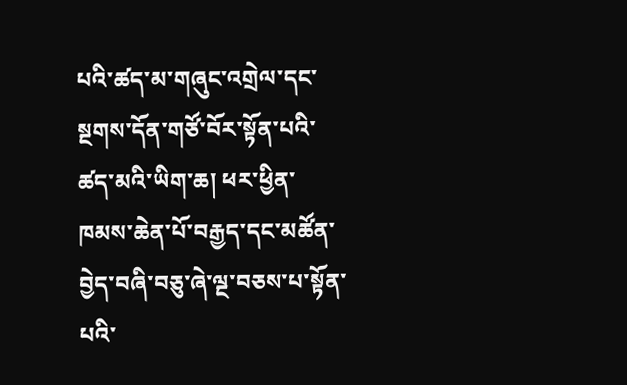པའི་ཚད་མ་གཞུང་འགྲེལ་དང་སྔགས་དོན་གཙོ་བོར་སྟོན་པའི་ཚད་མའི་ཡིག་ཆ། ཕར་ཕྱིན་ཁམས་ཆེན་པོ་བརྒྱད་དང་མཚོན་བྱེད་བཞི་བཅུ་ཞེ་ལྔ་བཅས་པ་སྟོན་པའི་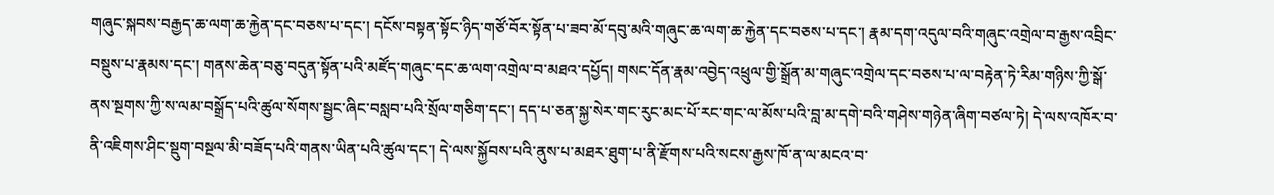གཞུང་སྐབས་བརྒྱད་ཆ་ལག་ཆ་རྐྱེན་དང་བཅས་པ་དང་། དངོས་བསྟན་སྟོང་ཉིད་གཙོ་བོར་སྟོན་པ་ཟབ་མོ་དབུ་མའི་གཞུང་ཆ་ལག་ཆ་རྐྱེན་དང་བཅས་པ་དང་། རྣམ་དག་འདུལ་བའི་གཞུང་འགྲེལ་བ་རྒྱས་འབྲིང་བསྡུས་པ་རྣམས་དང་། གནས་ཆེན་བཅུ་བདུན་སྟོན་པའི་མཛོད་གཞུང་དང་ཆ་ལག་འགྲེལ་བ་མཐའ་དཔྱོད། གསང་དོན་རྣམ་འབྱེད་འཕྲུལ་གྱི་སྒྲོན་མ་གཞུང་འགྲེལ་དང་བཅས་པ་ལ་བརྟེན་ཏེ་རིམ་གཉིས་ཀྱི་སྒོ་ནས་སྔགས་ཀྱི་ས་ལམ་བསྒྲོད་པའི་ཚུལ་སོགས་སྦྱང་ཞིང་བསླབ་པའི་སྲོལ་གཅིག་དང་། དད་པ་ཅན་སྐྱ་སེར་གང་རུང་མང་པོ་རང་གང་ལ་མོས་པའི་བླ་མ་དགེ་བའི་གཤེས་གཉེན་ཞིག་བཙལ་ཏེ། དེ་ལས་འཁོར་བ་ནི་འཇིགས་ཤིང་སྡུག་བསྔལ་མི་བཟོད་པའི་གནས་ཡིན་པའི་ཚུལ་དང་། དེ་ལས་སྐྱོབས་པའི་ནུས་པ་མཐར་ཐུག་པ་ནི་རྫོགས་པའི་སངས་རྒྱས་ཁོ་ན་ལ་མངའ་བ་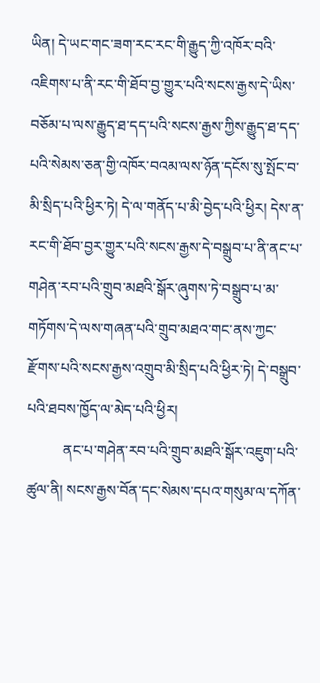ཡིན། དེ་ཡང་གང་ཟག་རང་རང་གི་རྒྱུད་ཀྱི་འཁོར་བའི་འཇིགས་པ་ནི་རང་གི་ཐོབ་བྱ་གྱུར་པའི་སངས་རྒྱས་དེ་ཡིས་བཅོམ་པ་ལས་རྒྱུད་ཐ་དད་པའི་སངས་རྒྱས་ཀྱིས་རྒྱུད་ཐ་དད་པའི་སེམས་ཅན་གྱི་འཁོར་བའམ་ལས་ཉོན་དངོས་སུ་སྤོང་བ་མི་སྲིད་པའི་ཕྱིར་ཏེ། དེ་ལ་གནོད་པ་མི་བྱེད་པའི་ཕྱིར། དེས་ན་རང་གི་ཐོབ་བྱར་གྱུར་པའི་སངས་རྒྱས་དེ་བསྒྲུབ་པ་ནི་ནང་པ་གཤེན་རབ་པའི་གྲུབ་མཐའི་སྒོར་ཞུགས་ཏེ་བསྒྲུབ་པ་མ་གཏོགས་དེ་ལས་གཞན་པའི་གྲུབ་མཐའ་གང་ནས་ཀྱང་རྫོགས་པའི་སངས་རྒྱས་འགྲུབ་མི་སྲིད་པའི་ཕྱིར་ཏེ། དེ་བསྒྲུབ་པའི་ཐབས་ཁྱོད་ལ་མེད་པའི་ཕྱིར།
          ནང་པ་གཤེན་རབ་པའི་གྲུབ་མཐའི་སྒོར་འཇུག་པའི་ཚུལ་ནི། སངས་རྒྱས་བོན་དང་སེམས་དཔའ་གསུམ་ལ་དཀོན་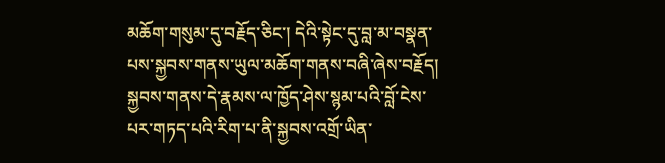མཆོག་གསུམ་དུ་བརྗོད་ཅིང་། དེའི་སྟེང་དུ་བླ་མ་བསྣན་པས་སྐྱབས་གནས་ཡུལ་མཆོག་གནས་བཞི་ཞེས་བརྗོད། སྐྱབས་གནས་དེ་རྣམས་ལ་ཁྱོད་ཤེས་སྙམ་པའི་བློ་ངེས་པར་གཏད་པའི་རིག་པ་ནི་སྐྱབས་འགྲོ་ཡིན་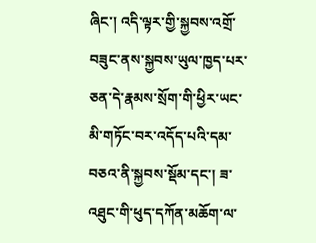ཞིང་། འདི་ལྟར་གྱི་སྐྱབས་འགྲོ་བཟུང་ནས་སྐྱབས་ཡུལ་ཁྱད་པར་ཅན་དེ་རྣམས་སྲོག་གི་ཕྱིར་ཡང་མི་གཏོང་བར་འདོད་པའི་དམ་བཅའ་ནི་སྐྱབས་སྡོམ་དང་། ཟ་འཐུང་གི་ཕུད་དཀོན་མཆོག་ལ་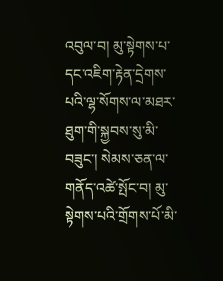འབུལ་བ། མུ་སྟེགས་པ་དང་འཇིག་རྟེན་དྲེགས་པའི་ལྷ་སོགས་ལ་མཐར་ཐུག་གི་སྐྱབས་སུ་མི་བཟུང་། སེམས་ཅན་ལ་གནོད་འཚེ་སྤོང་བ། མུ་སྟེགས་པའི་གྲོགས་པོ་མི་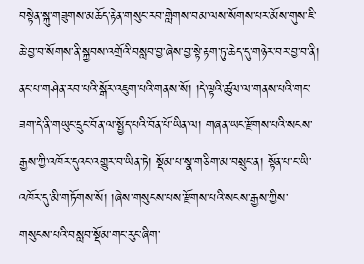བསྟེན་སྐུ་གཟུགས་མཆོད་རྟེན་གསུང་རབ་གླེགས་བམ་ལས་སོགས་པར་མོས་གུས་ཇི་ཆེ་བྱ་བ་སོགས་ནི་སྐྱབས་འགྲོའི་བསླབ་བྱ་ཞེས་བྱ་སྟེ་རྟག་ཏུ་ཆེད་དུ་གཉེར་བར་བྱ་བ་ནི། ནང་པ་གཤེན་རབ་པའི་སྒོར་འཇུག་པའི་གནས་སོ། །དེ་ལྟའི་ཚུལ་ལ་གནས་པའི་གང་ཟག་དེ་ནི་གཡུང་དྲུང་བོན་ལ་སྤྱོད་པའི་བོན་པོ་ཡིན་ལ། གཞན་ཡང་རྫོགས་པའི་སངས་རྒྱས་ཀྱི་འཁོར་དུའང་འགྱུར་བ་ཡིན་ཏེ། སྡོམ་པ་སྣ་གཅིག་མ་བསྲུང་ན། སྟོན་པ་ང་ཡི་འཁོར་དུ་མི་གཏོགས་སོ། །ཞེས་གསུངས་པས་རྫོགས་པའི་སངས་རྒྱས་ཀྱིས་གསུངས་པའི་བསླབ་སྡོམ་གང་རུང་ཞིག་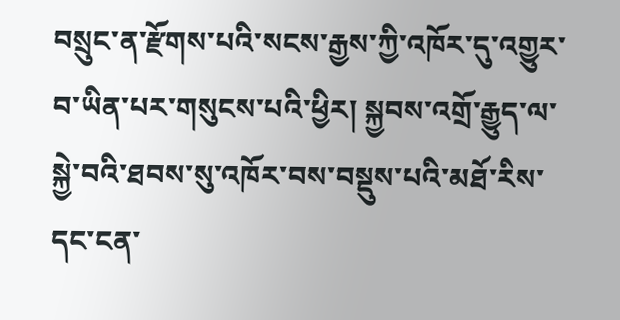བསྲུང་ན་རྫོགས་པའི་སངས་རྒྱས་ཀྱི་འཁོར་དུ་འགྱུར་བ་ཡིན་པར་གསུངས་པའི་ཕྱིར། སྐྱབས་འགྲོ་རྒྱུད་ལ་སྐྱེ་བའི་ཐབས་སུ་འཁོར་བས་བསྡུས་པའི་མཐོ་རིས་དང་ངན་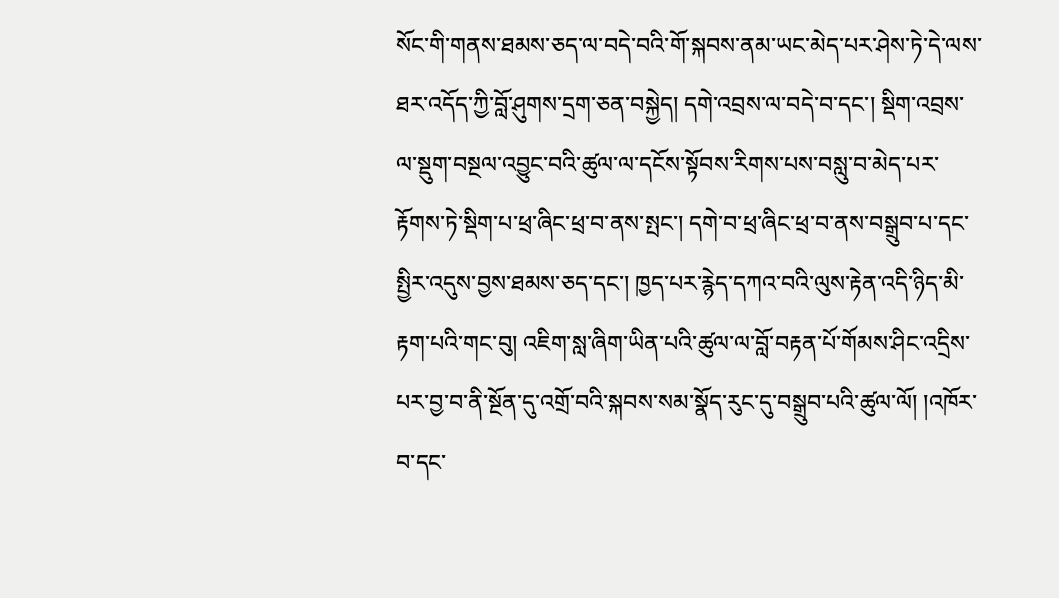སོང་གི་གནས་ཐམས་ཅད་ལ་བདེ་བའི་གོ་སྐབས་ནམ་ཡང་མེད་པར་ཤེས་ཏེ་དེ་ལས་ཐར་འདོད་ཀྱི་བློ་ཤུགས་དྲག་ཅན་བསྐྱེད། དགེ་འབྲས་ལ་བདེ་བ་དང་། སྡིག་འབྲས་ལ་སྡུག་བསྔལ་འབྱུང་བའི་ཚུལ་ལ་དངོས་སྟོབས་རིགས་པས་བསླུ་བ་མེད་པར་རྟོགས་ཏེ་སྡིག་པ་ཕྲ་ཞིང་ཕྲ་བ་ནས་སྤང་། དགེ་བ་ཕྲ་ཞིང་ཕྲ་བ་ནས་བསྒྲུབ་པ་དང་སྤྱིར་འདུས་བྱས་ཐམས་ཅད་དང་། ཁྱད་པར་རྙེད་དཀའ་བའི་ལུས་རྟེན་འདི་ཉིད་མི་རྟག་པའི་གང་བུ། འཇིག་སླ་ཞིག་ཡིན་པའི་ཚུལ་ལ་བློ་བརྟན་པོ་གོམས་ཤིང་འདྲིས་པར་བྱ་བ་ནི་སྔོན་དུ་འགྲོ་བའི་སྐབས་སམ་སྣོད་རུང་དུ་བསྒྲུབ་པའི་ཚུལ་ལོ། །འཁོར་བ་དང་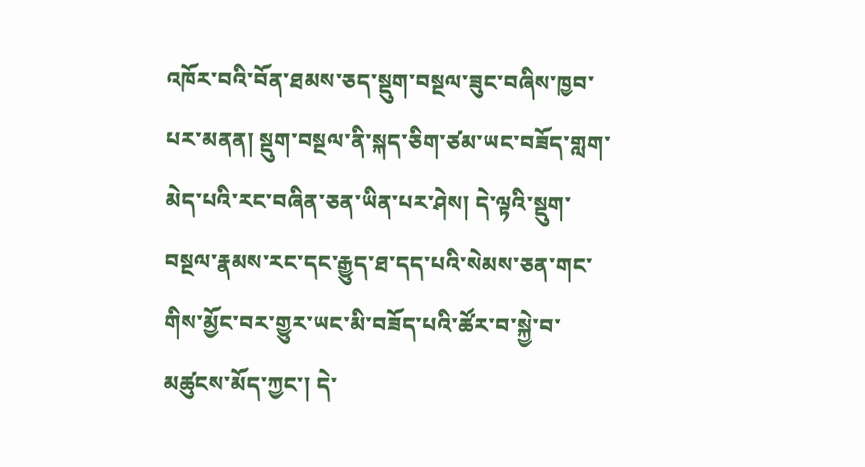འཁོར་བའི་བོན་ཐམས་ཅད་སྡུག་བསྔལ་ཟུང་བཞིས་ཁྱབ་པར་མནན། སྡུག་བསྔལ་ནི་སྐད་ཅིག་ཙམ་ཡང་བཟོད་གླག་མེད་པའི་རང་བཞིན་ཅན་ཡིན་པར་ཤེས། དེ་ལྟའི་སྡུག་བསྔལ་རྣམས་རང་དང་རྒྱུད་ཐ་དད་པའི་སེམས་ཅན་གང་གིས་མྱོང་བར་གྱུར་ཡང་མི་བཟོད་པའི་ཚོར་བ་སྐྱེ་བ་མཚུངས་མོད་ཀྱང་། དེ་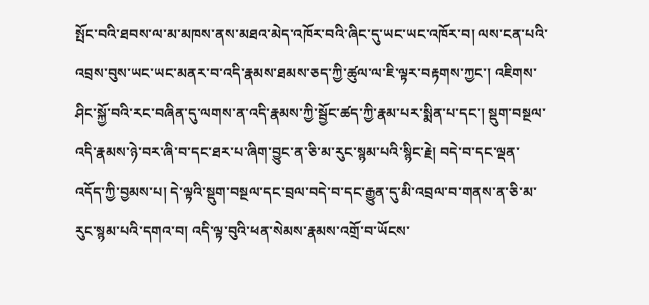སྤོང་བའི་ཐབས་ལ་མ་མཁས་ནས་མཐའ་མེད་འཁོར་བའི་ཞིང་དུ་ཡང་ཡང་འཁོར་བ། ལས་ངན་པའི་འབྲས་བུས་ཡང་ཡང་མནར་བ་འདི་རྣམས་ཐམས་ཅད་ཀྱི་ཚུལ་ལ་ཇི་ལྟར་བརྟགས་ཀྱང་། འཇིགས་ཤིང་སྐྱོ་བའི་རང་བཞིན་དུ་ལགས་ན་འདི་རྣམས་ཀྱི་སྦྱོང་ཚད་ཀྱི་རྣམ་པར་སྨིན་པ་དང་། སྡུག་བསྔལ་འདི་རྣམས་ཉེ་བར་ཞི་བ་དང་ཐར་པ་ཞིག་བྱུང་ན་ཅི་མ་རུང་སྙམ་པའི་སྙིང་རྗེ། བདེ་བ་དང་ལྡན་འདོད་ཀྱི་བྱམས་པ། དེ་ལྟའི་སྡུག་བསྔལ་དང་བྲལ་བདེ་བ་དང་རྒྱུན་དུ་མི་འབྲལ་བ་གནས་ན་ཅི་མ་རུང་སྙམ་པའི་དགའ་བ། འདི་ལྟ་བུའི་ཕན་སེམས་རྣམས་འགྲོ་བ་ཡོངས་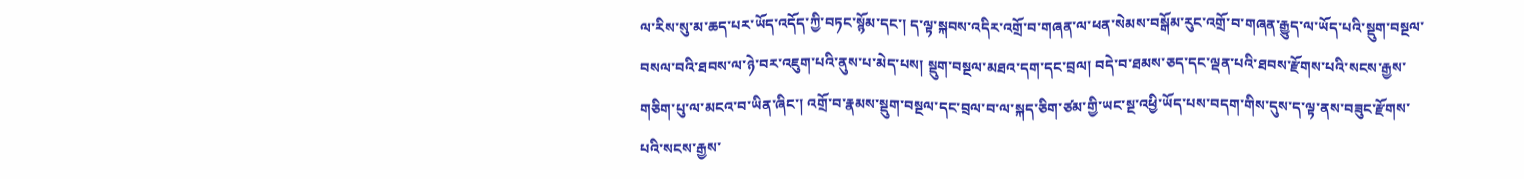ལ་རིས་སུ་མ་ཆད་པར་ཡོད་འདོད་ཀྱི་བཏང་སྙོམ་དང་། ད་ལྟ་སྐབས་འདིར་འགྲོ་བ་གཞན་ལ་ཕན་སེམས་བསྒོམ་རུང་འགྲོ་བ་གཞན་རྒྱུད་ལ་ཡོད་པའི་སྡུག་བསྔལ་བསལ་བའི་ཐབས་ལ་ཉེ་བར་འཇུག་པའི་ནུས་པ་མེད་པས། སྡུག་བསྔལ་མཐའ་དག་དང་བྲལ། བདེ་བ་ཐམས་ཅད་དང་ལྡན་པའི་ཐབས་རྫོགས་པའི་སངས་རྒྱས་གཅིག་པུ་ལ་མངའ་བ་ཡིན་ཞིང་། འགྲོ་བ་རྣམས་སྡུག་བསྔལ་དང་བྲལ་བ་ལ་སྐད་ཅིག་ཙམ་གྱི་ཡང་སྔ་འཕྱི་ཡོད་པས་བདག་གིས་དུས་ད་ལྟ་ནས་བཟུང་རྫོགས་པའི་སངས་རྒྱས་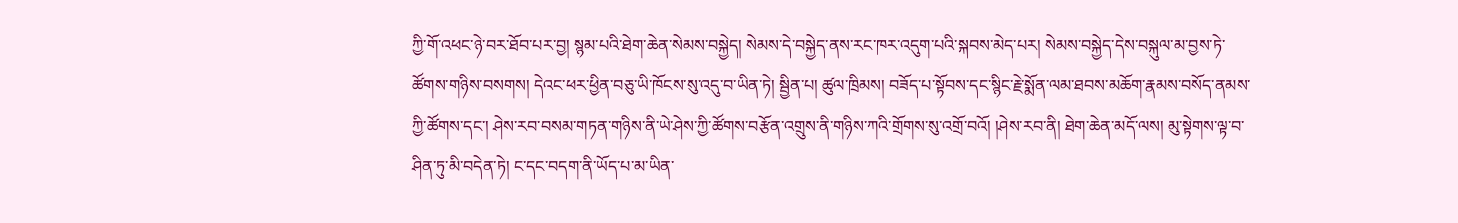ཀྱི་གོ་འཕང་ཉེ་བར་ཐོབ་པར་བྱ། སྙམ་པའི་ཐེག་ཆེན་སེམས་བསྐྱེད། སེམས་དེ་བསྐྱེད་ནས་རང་ཁར་འདུག་པའི་སྐབས་མེད་པར། སེམས་བསྐྱེད་དེས་བསྐུལ་མ་བྱས་ཏེ་ཚོགས་གཉིས་བསགས། དེའང་ཕར་ཕྱིན་བཅུ་ཡི་ཁོངས་སུ་འདུ་བ་ཡིན་ཏེ། སྦྱིན་པ། ཚུལ་ཁྲིམས། བཟོད་པ་སྟོབས་དང་སྙིང་རྗེ་སྨོན་ལམ་ཐབས་མཆོག་རྣམས་བསོད་ནམས་ཀྱི་ཚོགས་དང་། ཤེས་རབ་བསམ་གཏན་གཉིས་ནི་ཡེ་ཤེས་ཀྱི་ཚོགས་བརྩོན་འགྲུས་ནི་གཉིས་ཀའི་གྲོགས་སུ་འགྲོ་བའོ། །ཤེས་རབ་ནི། ཐེག་ཆེན་མདོ་ལས། མུ་སྟེགས་ལྟ་བ་ཤིན་ཏུ་མི་བདེན་ཏེ། ང་དང་བདག་ནི་ཡོད་པ་མ་ཡིན་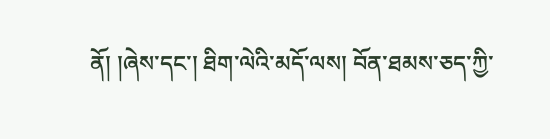ནོ། །ཞེས་དང་། ཐིག་ལེའི་མདོ་ལས། བོན་ཐམས་ཅད་ཀྱི་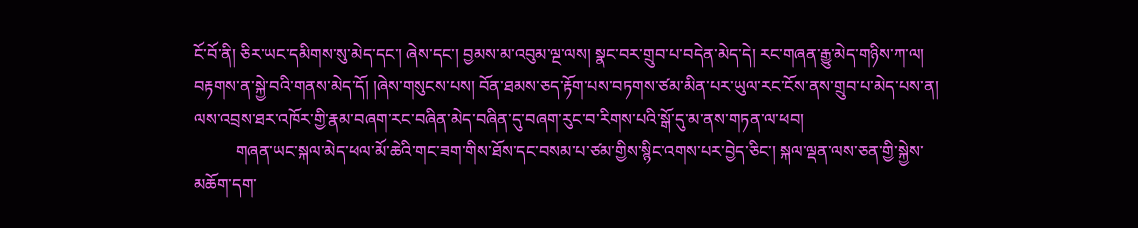ངོ་བོ་ནི། ཅིར་ཡང་དམིགས་སུ་མེད་དང་། ཞེས་དང་། བྱམས་མ་འབུམ་ལྔ་ལས། སྣང་བར་གྲུབ་པ་བདེན་མེད་དེ། རང་གཞན་རྒྱུ་མེད་གཉིས་ཀ་ལ། བརྟགས་ན་སྐྱེ་བའི་གནས་མེད་དོ། །ཞེས་གསུངས་པས། བོན་ཐམས་ཅད་རྟོག་པས་བཏགས་ཙམ་མིན་པར་ཡུལ་རང་ངོས་ནས་གྲུབ་པ་མེད་པས་ན། ལས་འབྲས་ཐར་འཁོར་གྱི་རྣམ་བཞག་རང་བཞིན་མེད་བཞིན་དུ་བཞག་རུང་བ་རིགས་པའི་སྒོ་དུ་མ་ནས་གཏན་ལ་ཕབ།
          གཞན་ཡང་སྐལ་མེད་ཕལ་མོ་ཆེའི་གང་ཟག་གིས་ཐོས་དང་བསམ་པ་ཙམ་གྱིས་སྙིང་འགས་པར་བྱེད་ཅིང་། སྐལ་ལྡན་ལས་ཅན་གྱི་སྐྱེས་མཆོག་དག་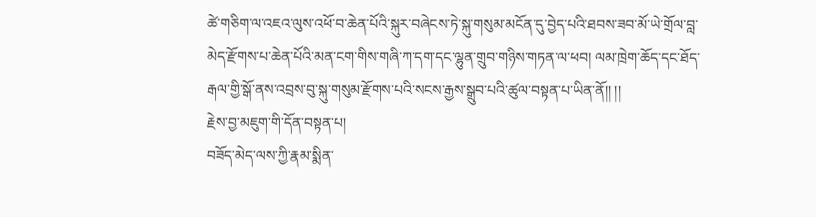ཚེ་གཅིག་ལ་འཇའ་ལུས་འཕོ་བ་ཆེན་པོའི་སྐུར་བཞེངས་ཏེ་སྐུ་གསུམ་མངོན་དུ་བྱེད་པའི་ཐབས་ཟབ་མོ་ཡེ་གྲོལ་བླ་མེད་རྫོགས་པ་ཆེན་པོའི་མན་ངག་གིས་གཞི་ཀ་དག་དང་ལྷུན་གྲུབ་གཉིས་གཏན་ལ་ཕབ། ལམ་ཁྲེག་ཆོད་དང་ཐོད་རྒལ་གྱི་སྒོ་ནས་འབྲས་བུ་སྐུ་གསུམ་རྫོགས་པའི་སངས་རྒྱས་སྒྲུབ་པའི་ཚུལ་བསྟན་པ་ཡིན་ནོ།། །།
རྗེས་བྱ་མཇུག་གི་དོན་བསྟན་པ།
བཟོད་མེད་ལས་ཀྱི་རྣམ་སྨིན་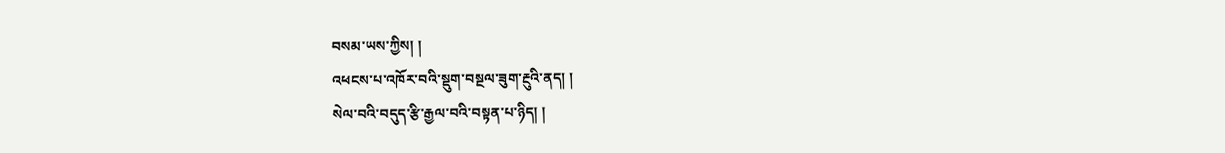བསམ་ཡས་ཀྱིས། །
འཕངས་པ་འཁོར་བའི་སྡུག་བསྔལ་ཟུག་རྔུའི་ནད། །
སེལ་བའི་བདུད་རྩི་རྒྱལ་བའི་བསྟན་པ་ཉིད། །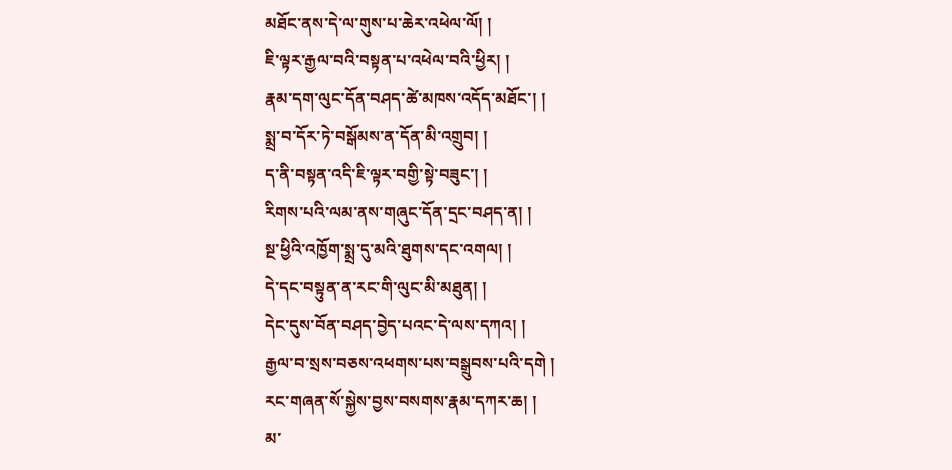མཐོང་ནས་དེ་ལ་གུས་པ་ཆེར་འཕེལ་ལོ། །
ཇི་ལྟར་རྒྱལ་བའི་བསྟན་པ་འཕེལ་བའི་ཕྱིར། །
རྣམ་དག་ལུང་དོན་བཤད་ཚེ་མཁས་འདོད་མཐོང་། །
སྨྲ་བ་དོར་ཏེ་བསྒོམས་ན་དོན་མི་འགྲུབ། །
ད་ནི་བསྟན་འདི་ཇི་ལྟར་བགྱི་སྟེ་བཟུང་། །
རིགས་པའི་ལམ་ནས་གཞུང་དོན་དྲང་བཤད་ན། །
སྔ་ཕྱིའི་འཁྱོག་སྨྲ་དུ་མའི་ཐུགས་དང་འགལ། །
དེ་དང་བསྟུན་ན་རང་གི་ལུང་མི་མཐུན། །
དེང་དུས་བོན་བཤད་བྱེད་པའང་དེ་ལས་དཀའ། །
རྒྱལ་བ་སྲས་བཅས་འཕགས་པས་བསྒྲུབས་པའི་དགེ །
རང་གཞན་སོ་སྐྱེས་བྱས་བསགས་རྣམ་དཀར་ཆ། །
མ་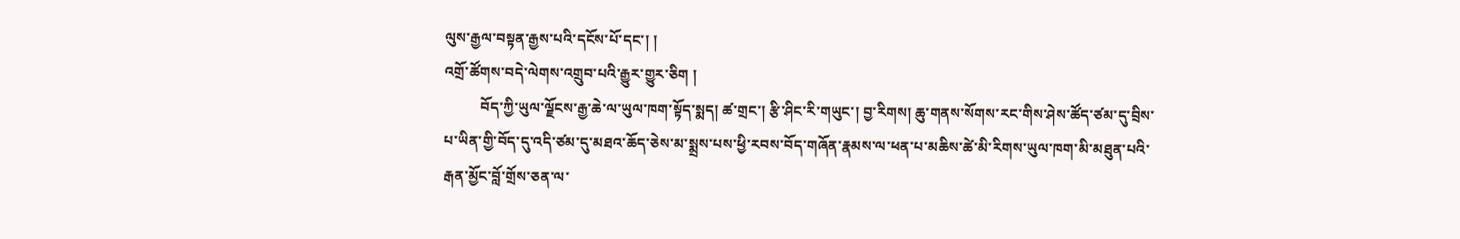ལུས་རྒྱལ་བསྟན་རྒྱས་པའི་དངོས་པོ་དང་། །
འགྲོ་ཚོགས་བདེ་ལེགས་འགྲུབ་པའི་རྒྱུར་གྱུར་ཅིག །
          བོད་ཀྱི་ཡུལ་ལྗོངས་རྒྱ་ཆེ་ལ་ཡུལ་ཁག་སྟོད་སྨད། ཚ་གྲང་། རྩི་ཤིང་རི་གཡུང་། བྱ་རིགས། ཆུ་གནས་སོགས་རང་གིས་ཤེས་ཚོད་ཙམ་དུ་བྲིས་པ་ཡིན་གྱི་བོད་དུ་འདི་ཙམ་དུ་མཐའ་ཆོད་ཅེས་མ་སྨྲས་པས་ཕྱི་རབས་བོད་གཞོན་རྣམས་ལ་ཕན་པ་མཆིས་ཚེ་མི་རིགས་ཡུལ་ཁག་མི་མཐུན་པའི་རྒན་མྱོང་བློ་གྲོས་ཅན་ལ་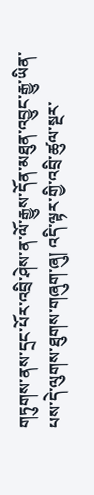གཏུགས་ནས་དྲང་པོར་འབྲི་ཤེས་ན་ལོ་རྒྱུས་དོན་མཐུན་འབྱུང་རྒྱུ་ཡིན་པས་དེ་ལུགས་ཐུགས་གཞུག་ཞུ། འདི་ལྟར་གྱི་འབྲི་ཚུལ་སྔར་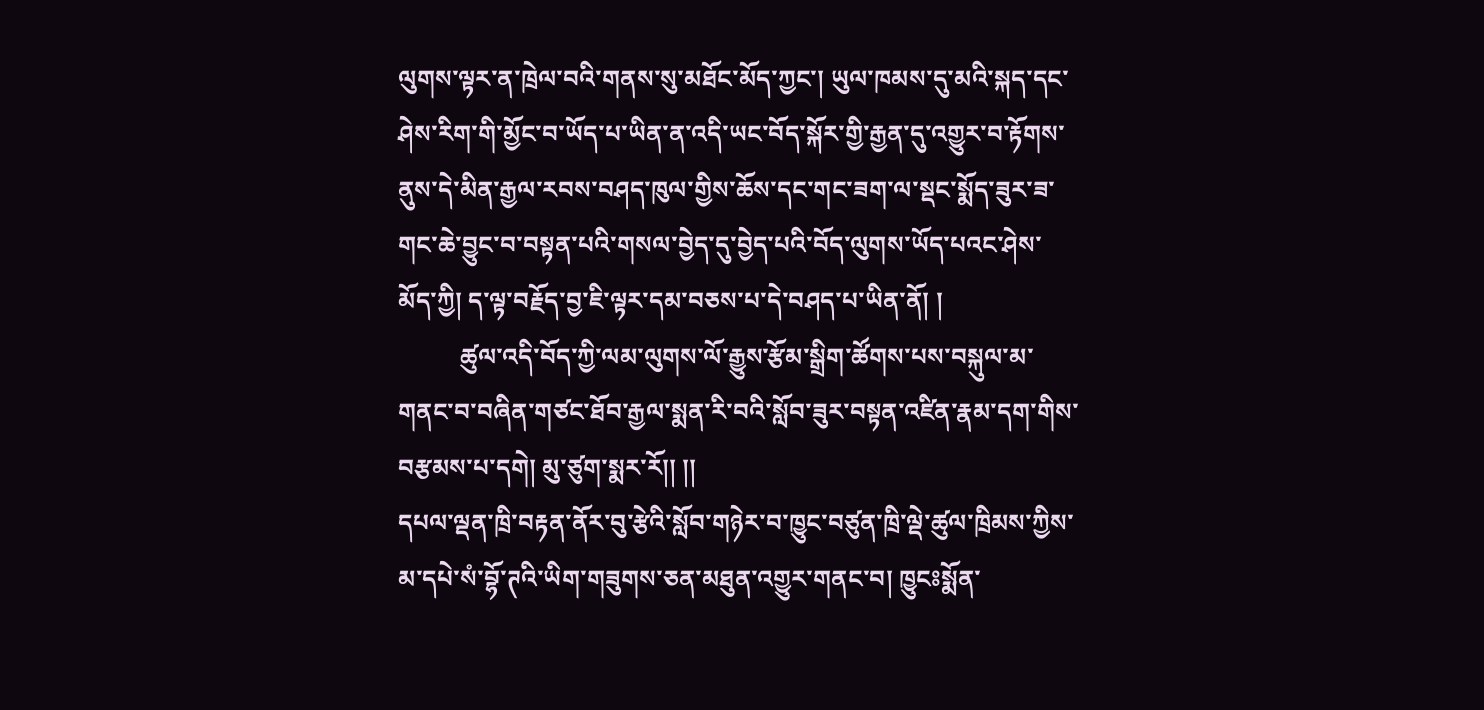ལུགས་ལྟར་ན་ཁྲེལ་བའི་གནས་སུ་མཐོང་མོད་ཀྱང་། ཡུལ་ཁམས་དུ་མའི་སྐད་དང་ཤེས་རིག་གི་མྱོང་བ་ཡོད་པ་ཡིན་ན་འདི་ཡང་བོད་སྐོར་གྱི་རྒྱན་དུ་འགྱུར་བ་རྟོགས་ནུས་དེ་མིན་རྒྱལ་རབས་བཤད་ཁུལ་གྱིས་ཆོས་དང་གང་ཟག་ལ་སྡང་སྨོད་ཟུར་ཟ་གང་ཆེ་བྱུང་བ་བསྟན་པའི་གསལ་བྱེད་དུ་བྱེད་པའི་བོད་ལུགས་ཡོད་པའང་ཤེས་མོད་ཀྱི། ད་ལྟ་བརྗོད་བྱ་ཇི་ལྟར་དམ་བཅས་པ་དེ་བཤད་པ་ཡིན་ནོ། །
          ཚུལ་འདི་བོད་ཀྱི་ལམ་ལུགས་ལོ་རྒྱུས་རྩོམ་སྒྲིག་ཚོགས་པས་བསྐུལ་མ་གནང་བ་བཞིན་གཙང་ཐོབ་རྒྱལ་སྨན་རི་བའི་སློབ་ཟུར་བསྟན་འཛིན་རྣམ་དག་གིས་བརྩམས་པ་དགེ། མུ་ཙུག་སྨར་རོ།། །།
དཔལ་ལྡན་ཁྲི་བརྟན་ནོར་བུ་རྩེའི་སློབ་གཉེར་བ་ཁྱུང་བཙུན་ཁྲི་ལྡེ་ཚུལ་ཁྲིམས་ཀྱིས་མ་དཔེ་སཾ་བྷོ་ཊའི་ཡིག་གཟུགས་ཅན་མཐུན་འགྱུར་གནང་བ། ཁྱུངཿསྨོན་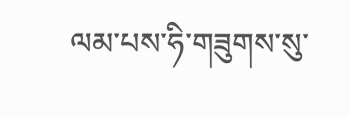ལམ་པས་ཧི་གཟུགས་སུ་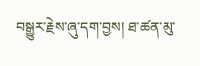བསྒྱུར་རྗེས་ཞུ་དག་བྱས། ཐ་ཚན་མུ་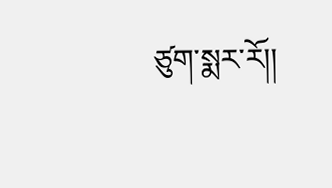ཙུག་སྨར་རོ།།